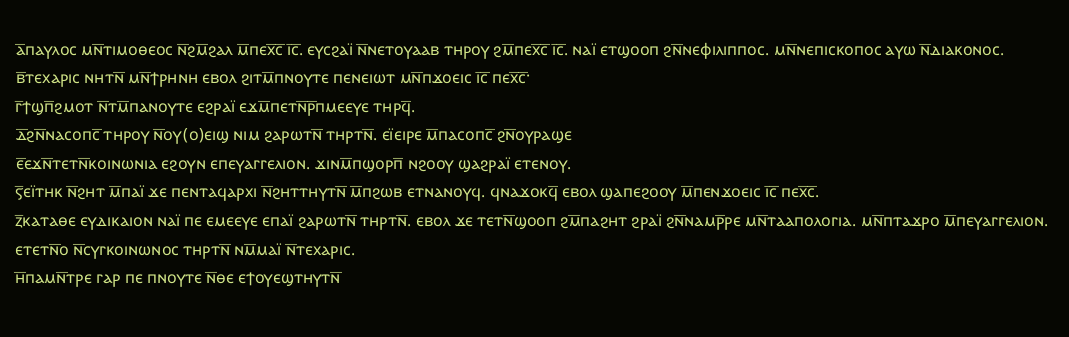ⲁ̅ⲡⲁⲩⲗⲟⲥ ⲙⲛ̅ⲧⲓⲙⲟⲑⲉⲟⲥ ⲛ̅ϩⲙ̅ϩⲁⲗ ⲙ̅ⲡⲉⲭ̅ⲥ̅ ⲓ̅ⲥ̅. ⲉⲩⲥϩⲁⲓ̈ ⲛ̅ⲛⲉⲧⲟⲩⲁⲁⲃ ⲧⲏⲣⲟⲩ ϩⲙ̅ⲡⲉⲭ̅ⲥ̅ ⲓ̅ⲥ̅. ⲛⲁⲓ̈ ⲉⲧϣⲟⲟⲡ ϩⲛ̅ⲛⲉⲫⲓⲗⲓⲡⲡⲟⲥ. ⲙⲛ̅ⲛⲉⲡⲓⲥⲕⲟⲡⲟⲥ ⲁⲩⲱ ⲛ̅ⲇⲓⲁⲕⲟⲛⲟⲥ.
ⲃ̅ⲧⲉⲭⲁⲣⲓⲥ ⲛⲏⲧⲛ̅ ⲙⲛ̅ϯⲣⲏⲛⲏ ⲉⲃⲟⲗ ϩⲓⲧⲙ̅ⲡⲛⲟⲩⲧⲉ ⲡⲉⲛⲉⲓⲱⲧ ⲙⲛ̅ⲡϫⲟⲉⲓⲥ ⲓ̅ⲥ̅ ⲡⲉⲭ̅ⲥ̅·
ⲅ̅ϯϣⲡ̅ϩⲙⲟⲧ ⲛ̅ⲧⲙ̅ⲡⲁⲛⲟⲩⲧⲉ ⲉϩⲣⲁⲓ̈ ⲉϫⲙ̅ⲡⲉⲧⲛ̅ⲣ̅ⲡⲙⲉⲉⲩⲉ ⲧⲏⲣϥ̅.
ⲇ̅ϩⲛ̅ⲛⲁⲥⲟⲡⲥ̅ ⲧⲏⲣⲟⲩ ⲛ̅ⲟⲩ(ⲟ)ⲉⲓϣ ⲛⲓⲙ ϩⲁⲣⲱⲧⲛ̅ ⲧⲏⲣⲧⲛ̅. ⲉⲓ̈ⲉⲓⲣⲉ ⲙ̅ⲡⲁⲥⲟⲡⲥ̅ ϩⲛ̅ⲟⲩⲣⲁϣⲉ
ⲉ̅ⲉϫⲛ̅ⲧⲉⲧⲛ̅ⲕⲟⲓⲛⲱⲛⲓⲁ ⲉϩⲟⲩⲛ ⲉⲡⲉⲩⲁⲅⲅⲉⲗⲓⲟⲛ. ϫⲓⲛⲙ̅ⲡϣⲟⲣⲡ̅ ⲛϩⲟⲟⲩ ϣⲁϩⲣⲁⲓ̈ ⲉⲧⲉⲛⲟⲩ.
ⲋ̅ⲉⲓ̈ⲧⲏⲕ ⲛ̅ϩⲏⲧ ⲙ̅ⲡⲁⲓ̈ ϫⲉ ⲡⲉⲛⲧⲁϥⲁⲣⲭⲓ ⲛ̅ϩⲏⲧⲧⲏⲩⲧⲛ̅ ⲙ̅ⲡϩⲱⲃ ⲉⲧⲛⲁⲛⲟⲩϥ. ϥⲛⲁϫⲟⲕϥ̅ ⲉⲃⲟⲗ ϣⲁⲡⲉϩⲟⲟⲩ ⲙ̅ⲡⲉⲛϫⲟⲉⲓⲥ ⲓ̅ⲥ̅ ⲡⲉⲭ̅ⲥ̅.
ⲍ̅ⲕⲁⲧⲁⲑⲉ ⲉⲩⲇⲓⲕⲁⲓⲟⲛ ⲛⲁⲓ̈ ⲡⲉ ⲉⲙⲉⲉⲩⲉ ⲉⲡⲁⲓ̈ ϩⲁⲣⲱⲧⲛ̅ ⲧⲏⲣⲧⲛ̅. ⲉⲃⲟⲗ ϫⲉ ⲧⲉⲧⲛ̅ϣⲟⲟⲡ ϩⲙ̅ⲡⲁϩⲏⲧ ϩⲣⲁⲓ̈ ϩⲛ̅ⲛⲁⲙⲣ̅ⲣⲉ ⲙⲛ̅ⲧⲁⲁⲡⲟⲗⲟⲅⲓⲁ. ⲙⲛ̅ⲡⲧⲁϫⲣⲟ ⲙ̅ⲡⲉⲩⲁⲅⲅⲉⲗⲓⲟⲛ. ⲉⲧⲉⲧⲛ̅ⲟ ⲛ̅ⲥⲩⲅⲕⲟⲓⲛⲱⲛⲟⲥ ⲧⲏⲣⲧⲛ̅ ⲛⲙ̅ⲙⲁⲓ̈ ⲛ̅ⲧⲉⲭⲁⲣⲓⲥ.
ⲏ̅ⲡⲁⲙⲛ̅ⲧⲣⲉ ⲅⲁⲣ ⲡⲉ ⲡⲛⲟⲩⲧⲉ ⲛ̅ⲑⲉ ⲉϯⲟⲩⲉϣⲧⲏⲩⲧⲛ̅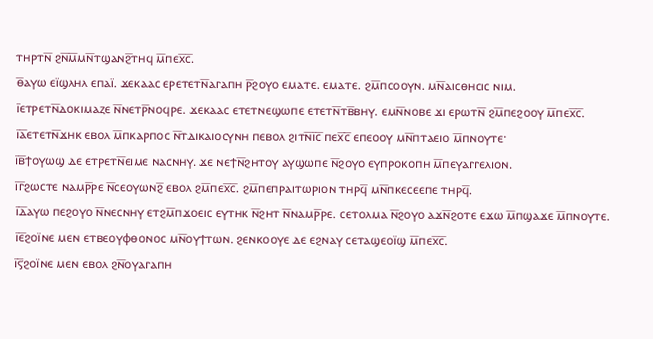ⲧⲏⲣⲧⲛ̅ ϩⲛ̅ⲙ̅ⲙⲛ̅ⲧϣⲁⲛϩ̅ⲧⲏϥ ⲙ̅ⲡⲉⲭ̅ⲥ̅.
ⲑ̅ⲁⲩⲱ ⲉⲓ̈ϣⲗⲏⲗ ⲉⲡⲁⲓ̈. ϫⲉⲕⲁⲁⲥ ⲉⲣⲉⲧⲉⲧⲛ̅ⲁⲅⲁⲡⲏ ⲣ̅ϩⲟⲩⲟ ⲉⲙⲁⲧⲉ. ⲉⲙⲁⲧⲉ. ϩⲙ̅ⲡⲥⲟⲟⲩⲛ. ⲙⲛ̅ⲁⲓⲥⲑⲏⲥⲓⲥ ⲛⲓⲙ.
ⲓ̅ⲉⲧⲣⲉⲧⲛ̅ⲇⲟⲕⲓⲙⲁⲍⲉ ⲛ̅ⲛⲉⲧⲣ̅ⲛⲟϥⲣⲉ. ϫⲉⲕⲁⲁⲥ ⲉⲧⲉⲧⲛⲉϣⲱⲡⲉ ⲉⲧⲉⲧⲛ̅ⲧⲃ̅ⲃⲏⲩ. ⲉⲙⲛ̅ⲛⲟⲃⲉ ϫⲓ ⲉⲣⲱⲧⲛ̅ ϩⲙ̅ⲡⲉϩⲟⲟⲩ ⲙ̅ⲡⲉⲭ̅ⲥ̅.
ⲓ̅ⲁ̅ⲉⲧⲉⲧⲛ̅ϫⲏⲕ ⲉⲃⲟⲗ ⲙ̅ⲡⲕⲁⲣⲡⲟⲥ ⲛ̅ⲧⲇⲓⲕⲁⲓⲟⲥⲩⲛⲏ ⲡⲉⲃⲟⲗ ϩⲓⲧⲛ̅ⲓ̅ⲥ̅ ⲡⲉⲭ̅ⲥ̅ ⲉⲡⲉⲟⲟⲩ ⲙⲛ̅ⲡⲧⲁⲉⲓⲟ ⲙ̅ⲡⲛⲟⲩⲧⲉ·
ⲓ̅ⲃ̅ϯⲟⲩⲱϣ ⲇⲉ ⲉⲧⲣⲉⲧⲛ̅ⲉⲓⲙⲉ ⲛⲁⲥⲛⲏⲩ. ϫⲉ ⲛⲉϯⲛ̅ϩⲏⲧⲟⲩ ⲁⲩϣⲱⲡⲉ ⲛ̅ϩⲟⲩⲟ ⲉⲩⲡⲣⲟⲕⲟⲡⲏ ⲙ̅ⲡⲉⲩⲁⲅⲅⲉⲗⲓⲟⲛ.
ⲓ̅ⲅ̅ϩⲱⲥⲧⲉ ⲛⲁⲙⲣ̅ⲣⲉ ⲛ̅ⲥⲉⲟⲩⲱⲛϩ̅ ⲉⲃⲟⲗ ϩⲙ̅ⲡⲉⲭ̅ⲥ̅. ϩⲙ̅ⲡⲉⲡⲣⲁⲓⲧⲱⲣⲓⲟⲛ ⲧⲏⲣϥ̅ ⲙⲛ̅ⲡⲕⲉⲥⲉⲉⲡⲉ ⲧⲏⲣϥ̅.
ⲓ̅ⲇ̅ⲁⲩⲱ ⲡⲉϩⲟⲩⲟ ⲛ̅ⲛⲉⲥⲛⲏⲩ ⲉⲧϩⲙ̅ⲡϫⲟⲉⲓⲥ ⲉⲩⲧⲏⲕ ⲛ̅ϩⲏⲧ ⲛ̅ⲛⲁⲙⲣ̅ⲣⲉ. ⲥⲉⲧⲟⲗⲙⲁ ⲛ̅ϩⲟⲩⲟ ⲁϫⲛ̅ϩⲟⲧⲉ ⲉϫⲱ ⲙ̅ⲡϣⲁϫⲉ ⲙ̅ⲡⲛⲟⲩⲧⲉ.
ⲓ̅ⲉ̅ϩⲟⲓ̈ⲛⲉ ⲙⲉⲛ ⲉⲧⲃⲉⲟⲩⲫⲑⲟⲛⲟⲥ ⲙⲛ̅ⲟⲩϯⲧⲱⲛ. ϩⲉⲛⲕⲟⲟⲩⲉ ⲇⲉ ⲉϩⲛⲁⲩ ⲥⲉⲧⲁϣⲉⲟⲓ̈ϣ ⲙ̅ⲡⲉⲭ̅ⲥ̅.
ⲓ̅ⲋ̅ϩⲟⲓ̈ⲛⲉ ⲙⲉⲛ ⲉⲃⲟⲗ ϩⲛ̅ⲟⲩⲁⲅⲁⲡⲏ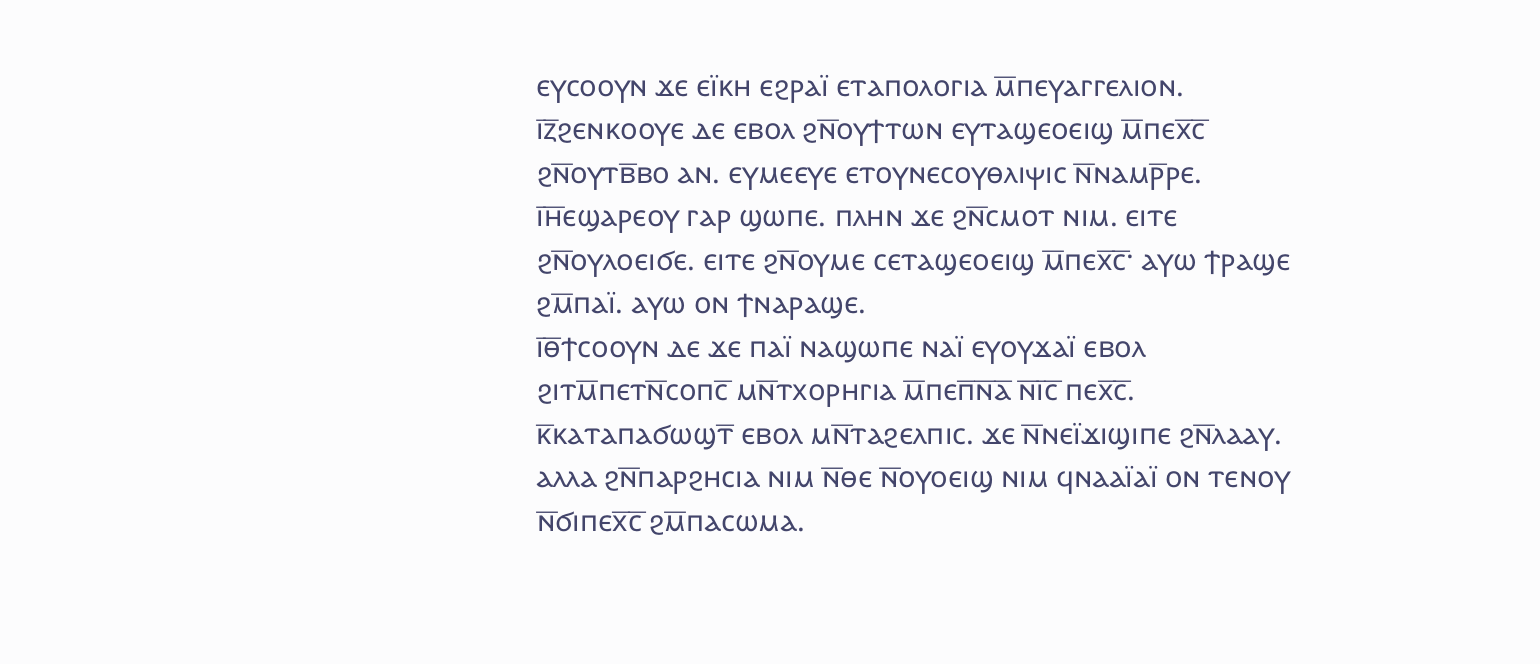ⲉⲩⲥⲟⲟⲩⲛ ϫⲉ ⲉⲓ̈ⲕⲏ ⲉϩⲣⲁⲓ̈ ⲉⲧⲁⲡⲟⲗⲟⲅⲓⲁ ⲙ̅ⲡⲉⲩⲁⲅⲅⲉⲗⲓⲟⲛ.
ⲓ̅ⲍ̅ϩⲉⲛⲕⲟⲟⲩⲉ ⲇⲉ ⲉⲃⲟⲗ ϩⲛ̅ⲟⲩϯⲧⲱⲛ ⲉⲩⲧⲁϣⲉⲟⲉⲓϣ ⲙ̅ⲡⲉⲭ̅ⲥ̅ ϩⲛ̅ⲟⲩⲧⲃ̅ⲃⲟ ⲁⲛ. ⲉⲩⲙⲉⲉⲩⲉ ⲉⲧⲟⲩⲛⲉⲥⲟⲩⲑⲗⲓⲯⲓⲥ ⲛ̅ⲛⲁⲙⲣ̅ⲣⲉ.
ⲓ̅ⲏ̅ⲉϣⲁⲣⲉⲟⲩ ⲅⲁⲣ ϣⲱⲡⲉ. ⲡⲗⲏⲛ ϫⲉ ϩⲛ̅ⲥⲙⲟⲧ ⲛⲓⲙ. ⲉⲓⲧⲉ ϩⲛ̅ⲟⲩⲗⲟⲉⲓϭⲉ. ⲉⲓⲧⲉ ϩⲛ̅ⲟⲩⲙⲉ ⲥⲉⲧⲁϣⲉⲟⲉⲓϣ ⲙ̅ⲡⲉⲭ̅ⲥ̅· ⲁⲩⲱ ϯⲣⲁϣⲉ ϩⲙ̅ⲡⲁⲓ̈. ⲁⲩⲱ ⲟⲛ ϯⲛⲁⲣⲁϣⲉ.
ⲓ̅ⲑ̅ϯⲥⲟⲟⲩⲛ ⲇⲉ ϫⲉ ⲡⲁⲓ̈ ⲛⲁϣⲱⲡⲉ ⲛⲁⲓ̈ ⲉⲩⲟⲩϫⲁⲓ̈ ⲉⲃⲟⲗ ϩⲓⲧⲙ̅ⲡⲉⲧⲛ̅ⲥⲟⲡⲥ̅ ⲙⲛ̅ⲧⲭⲟⲣⲏⲅⲓⲁ ⲙ̅ⲡⲉⲡ̅ⲛ̅ⲁ̅ ⲛ̅ⲓ̅ⲥ̅ ⲡⲉⲭ̅ⲥ̅.
ⲕ̅ⲕⲁⲧⲁⲡⲁϭⲱϣⲧ̅ ⲉⲃⲟⲗ ⲙⲛ̅ⲧⲁϩⲉⲗⲡⲓⲥ. ϫⲉ ⲛ̅ⲛⲉⲓ̈ϫⲓϣⲓⲡⲉ ϩⲛ̅ⲗⲁⲁⲩ. ⲁⲗⲗⲁ ϩⲛ̅ⲡⲁⲣϩⲏⲥⲓⲁ ⲛⲓⲙ ⲛ̅ⲑⲉ ⲛ̅ⲟⲩⲟⲉⲓϣ ⲛⲓⲙ ϥⲛⲁⲁⲓ̈ⲁⲓ̈ ⲟⲛ ⲧⲉⲛⲟⲩ ⲛ̅ϭⲓⲡⲉⲭ̅ⲥ̅ ϩⲙ̅ⲡⲁⲥⲱⲙⲁ.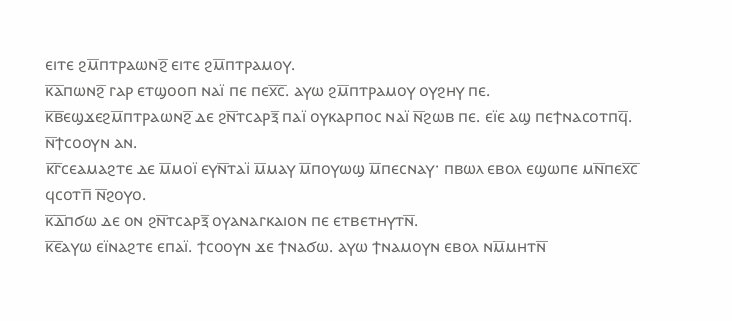ⲉⲓⲧⲉ ϩⲙ̅ⲡⲧⲣⲁⲱⲛϩ̅ ⲉⲓⲧⲉ ϩⲙ̅ⲡⲧⲣⲁⲙⲟⲩ.
ⲕ̅ⲁ̅ⲡⲱⲛϩ̅ ⲅⲁⲣ ⲉⲧϣⲟⲟⲡ ⲛⲁⲓ̈ ⲡⲉ ⲡⲉⲭ̅ⲥ̅. ⲁⲩⲱ ϩⲙ̅ⲡⲧⲣⲁⲙⲟⲩ ⲟⲩϩⲏⲩ ⲡⲉ.
ⲕ̅ⲃ̅ⲉϣϫⲉϩⲙ̅ⲡⲧⲣⲁⲱⲛϩ̅ ⲇⲉ ϩⲛ̅ⲧⲥⲁⲣⲝ̅ ⲡⲁⲓ̈ ⲟⲩⲕⲁⲣⲡⲟⲥ ⲛⲁⲓ̈ ⲛ̅ϩⲱⲃ ⲡⲉ. ⲉⲓ̈ⲉ ⲁϣ ⲡⲉϯⲛⲁⲥⲟⲧⲡϥ̅. ⲛ̅ϯⲥⲟⲟⲩⲛ ⲁⲛ.
ⲕ̅ⲅ̅ⲥⲉⲁⲙⲁϩⲧⲉ ⲇⲉ ⲙ̅ⲙⲟⲓ̈ ⲉⲩⲛ̅ⲧⲁⲓ̈ ⲙ̅ⲙⲁⲩ ⲙ̅ⲡⲟⲩⲱϣ ⲙ̅ⲡⲉⲥⲛⲁⲩ· ⲡⲃⲱⲗ ⲉⲃⲟⲗ ⲉϣⲱⲡⲉ ⲙⲛ̅ⲡⲉⲭ̅ⲥ̅ ϥⲥⲟⲧⲡ̅ ⲛ̅ϩⲟⲩⲟ.
ⲕ̅ⲇ̅ⲡϭⲱ ⲇⲉ ⲟⲛ ϩⲛ̅ⲧⲥⲁⲣⲝ̅ ⲟⲩⲁⲛⲁⲅⲕⲁⲓⲟⲛ ⲡⲉ ⲉⲧⲃⲉⲧⲏⲩⲧⲛ̅.
ⲕ̅ⲉ̅ⲁⲩⲱ ⲉⲓ̈ⲛⲁϩⲧⲉ ⲉⲡⲁⲓ̈. ϯⲥⲟⲟⲩⲛ ϫⲉ ϯⲛⲁϭⲱ. ⲁⲩⲱ ϯⲛⲁⲙⲟⲩⲛ ⲉⲃⲟⲗ ⲛⲙ̅ⲙⲏⲧⲛ̅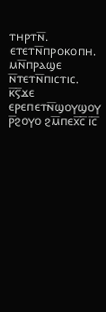ⲧⲏⲣⲧⲛ̅. ⲉⲧⲉⲧⲛ̅ⲡⲣⲟⲕⲟⲡⲏ. ⲙⲛ̅ⲡⲣⲁϣⲉ ⲛ̅ⲧⲉⲧⲛ̅ⲡⲓⲥⲧⲓⲥ.
ⲕ̅ⲋ̅ϫⲉ ⲉⲣⲉⲡⲉⲧⲛ̅ϣⲟⲩϣⲟⲩ ⲣ̅ϩⲟⲩⲟ ϩⲙ̅ⲡⲉⲭ̅ⲥ̅ ⲓ̅ⲥ̅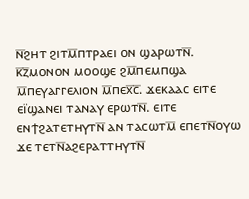ⲛ̅ϩⲏⲧ ϩⲓⲧⲙ̅ⲡⲧⲣⲁⲉⲓ ⲟⲛ ϣⲁⲣⲱⲧⲛ̅.
ⲕ̅ⲍ̅ⲙⲟⲛⲟⲛ ⲙⲟⲟϣⲉ ϩⲙ̅ⲡⲉⲙⲡϣⲁ ⲙ̅ⲡⲉⲩⲁⲅⲅⲉⲗⲓⲟⲛ ⲙ̅ⲡⲉⲭ̅ⲥ̅. ϫⲉⲕⲁⲁⲥ ⲉⲓⲧⲉ ⲉⲓ̈ϣⲁⲛⲉⲓ ⲧⲁⲛⲁⲩ ⲉⲣⲱⲧⲛ̅. ⲉⲓⲧⲉ ⲉⲛϯϩⲁⲧⲉⲧⲏⲩⲧⲛ̅ ⲁⲛ ⲧⲁⲥⲱⲧⲙ̅ ⲉⲡⲉⲧⲛ̅ⲟⲩⲱ ϫⲉ ⲧⲉⲧⲛ̅ⲁϩⲉⲣⲁⲧⲧⲏⲩⲧⲛ̅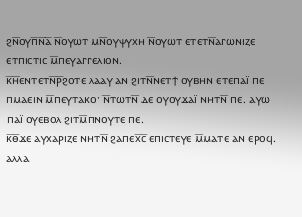ϩⲛ̅ⲟⲩⲡ̅ⲛ̅ⲁ̅ ⲛ̅ⲟⲩⲱⲧ ⲙⲛ̅ⲟⲩⲯⲩⲭⲏ ⲛ̅ⲟⲩⲱⲧ ⲉⲧⲉⲧⲛ̅ⲁⲅⲱⲛⲓⲍⲉ ⲉⲧⲡⲓⲥⲧⲓⲥ ⲙ̅ⲡⲉⲩⲁⲅⲅⲉⲗⲓⲟⲛ.
ⲕ̅ⲏ̅ⲉⲛⲧⲉⲧⲛ̅ⲣ̅ϩⲟⲧⲉ ⲗⲁⲁⲩ ⲁⲛ ϩⲓⲧⲛ̅ⲛⲉⲧϯ ⲟⲩⲃⲏⲛ ⲉⲧⲉⲡⲁⲓ̈ ⲡⲉ ⲡⲙⲁⲉⲓⲛ ⲙ̅ⲡⲉⲩⲧⲁⲕⲟ· ⲛ̅ⲧⲱⲧⲛ̅ ⲇⲉ ⲟⲩⲟⲩϫⲁⲓ̈ ⲛⲏⲧⲛ̅ ⲡⲉ. ⲁⲩⲱ ⲡⲁⲓ̈ ⲟⲩⲉⲃⲟⲗ ϩⲓⲧⲙ̅ⲡⲛⲟⲩⲧⲉ ⲡⲉ.
ⲕ̅ⲑ̅ϫⲉ ⲁⲩⲭⲁⲣⲓⲍⲉ ⲛⲏⲧⲛ̅ ϩⲁⲡⲉⲭ̅ⲥ̅ ⲉⲡⲓⲥⲧⲉⲩⲉ ⲙ̅ⲙⲁⲧⲉ ⲁⲛ ⲉⲣⲟϥ. ⲁⲗⲗⲁ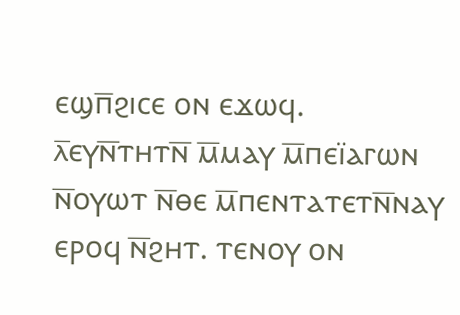ⲉϣⲡ̅ϩⲓⲥⲉ ⲟⲛ ⲉϫⲱϥ.
ⲗ̅ⲉⲩⲛ̅ⲧⲏⲧⲛ̅ ⲙ̅ⲙⲁⲩ ⲙ̅ⲡⲉⲓ̈ⲁⲅⲱⲛ ⲛ̅ⲟⲩⲱⲧ ⲛ̅ⲑⲉ ⲙ̅ⲡⲉⲛⲧⲁⲧⲉⲧⲛ̅ⲛⲁⲩ ⲉⲣⲟϥ ⲛ̅ϩⲏⲧ. ⲧⲉⲛⲟⲩ ⲟⲛ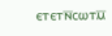ⲉⲧⲉⲧⲛ̅ⲥⲱⲧⲙ̅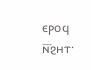ⲉⲣⲟϥ ⲛ̅ϩⲏⲧ·